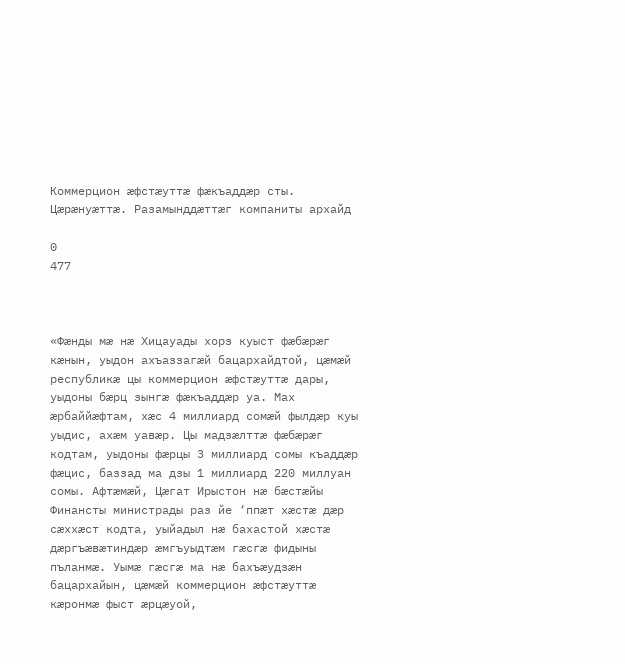Коммерцион æфстæуттæ фæкъаддæр сты. Цæрæнуæттæ. Разамынддæттæг компаниты архайд

0
477



«Фæнды мæ нæ Хицауады хорз куыст фæбæрæг кæнын, уыдон ахъаззагæй бацархайдтой, цæмæй республикæ цы коммерцион æфстæуттæ дары, уыдоны бæрц зынгæ фæкъаддæр уа. Мах æрбаййæфтам, хæс 4 миллиард сомæй фылдæр куы уыдис, ахæм уавæр. Цы мадзæлттæ фæбæрæг кодтам, уыдоны фæрцы 3 миллиард сомы къаддæр фæцис, баззад ма дзы 1 миллиард 220 миллуан сомы. Афтæмæй, Цæгат Ирыстон нæ бæстæйы Финансты министрады раз йе ‘ппæт хæстæ дæр сæххæст кодта, уыйадыл нæ бахастой хæстæ дæргъæвæтиндæр æмгъуыдтæм гæсгæ фидыны пъланмæ. Уымæ гæсгæ ма нæ бахъæудзæн бацархайын, цæмæй коммерцион æфстæуттæ кæронмæ фыст æрцæуой,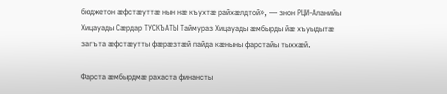бюджетон æфстæуттæ нын нæ къухтæ райхæлдтой», — знон РЦИ-Аланийы Хицауады Сæрдар ТУСКЪАТЫ Таймураз Хицауады æмбырды йæ хъуыдытæ загъта æфстæутты фæрæзтæй пайда кæныны фарстайы тыххæй.

Фарста æмбырдмæ рахаста финансты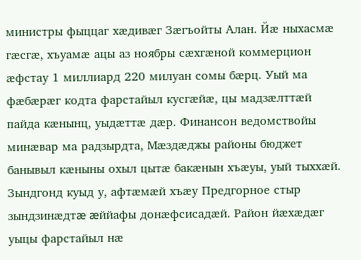министры фыццаг хæдивæг Зæгъойты Алан. Йæ ныхасмæ гæсгæ, хъуамæ ацы аз ноябры сæхгæной коммерцион æфстау 1 миллиард 220 милуан сомы бæрц. Уый ма фæбæрæг кодта фарстайыл кусгæйæ, цы мадзæлттæй пайда кæнынц, уыдæттæ дæр. Финансон ведомствойы минæвар ма радзырдта, Мæздæджы районы бюджет банывыл кæныны охыл цытæ бакæнын хъæуы, уый тыххæй. Зындгонд куыд у, афтæмæй хъæу Предгорное стыр зындзинæдтæ æййафы донæфсисадæй. Район йæхæдæг уыцы фарстайыл нæ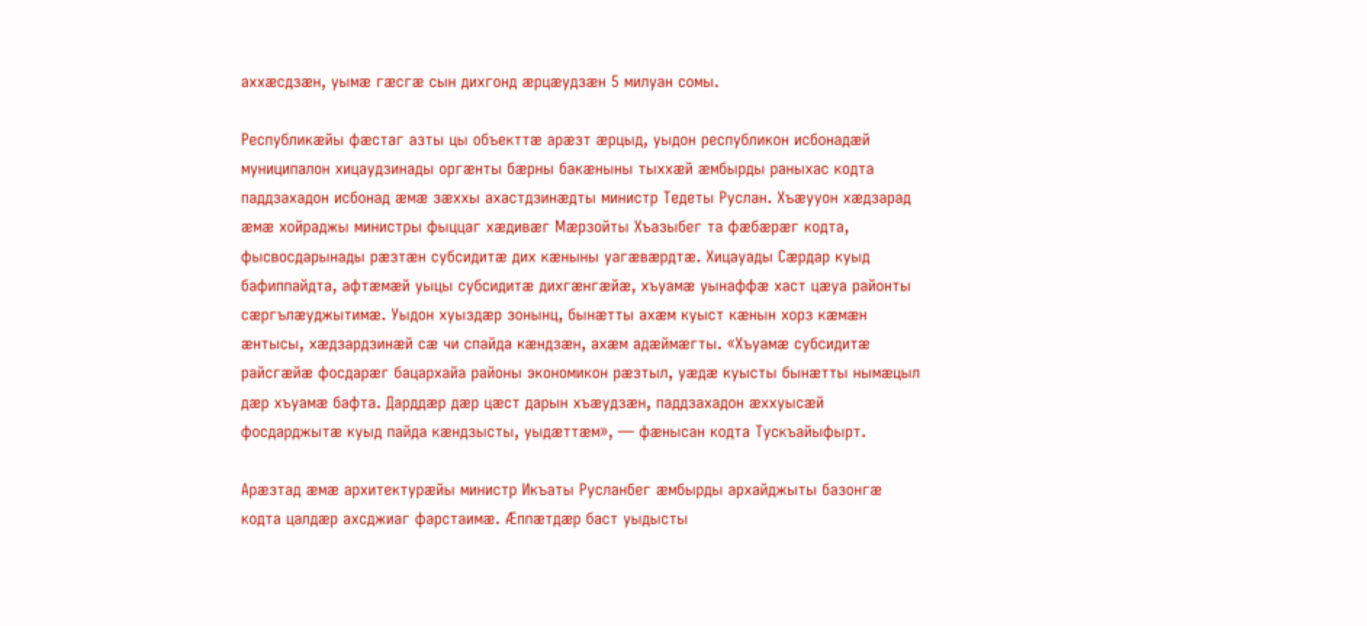аххæсдзæн, уымæ гæсгæ сын дихгонд æрцæудзæн 5 милуан сомы.

Республикæйы фæстаг азты цы объекттæ арæзт æрцыд, уыдон республикон исбонадæй муниципалон хицаудзинады оргæнты бæрны бакæныны тыххæй æмбырды раныхас кодта паддзахадон исбонад æмæ зæххы ахастдзинæдты министр Тедеты Руслан. Хъæууон хæдзарад æмæ хойраджы министры фыццаг хæдивæг Мæрзойты Хъазыбег та фæбæрæг кодта, фысвосдарынады рæзтæн субсидитæ дих кæныны уагæвæрдтæ. Хицауады Сæрдар куыд бафиппайдта, афтæмæй уыцы субсидитæ дихгæнгæйæ, хъуамæ уынаффæ хаст цæуа районты сæргълæуджытимæ. Уыдон хуыздæр зонынц, бынæтты ахæм куыст кæнын хорз кæмæн æнтысы, хæдзардзинæй сæ чи спайда кæндзæн, ахæм адæймæгты. «Хъуамæ субсидитæ райсгæйæ фосдарæг бацархайа районы экономикон рæзтыл, уæдæ куысты бынæтты нымæцыл дæр хъуамæ бафта. Дарддæр дæр цæст дарын хъæудзæн, паддзахадон æххуысæй фосдарджытæ куыд пайда кæндзысты, уыдæттæм», — фæнысан кодта Тускъайыфырт.

Арæзтад æмæ архитектурæйы министр Икъаты Русланбег æмбырды архайджыты базонгæ кодта цалдæр ахсджиаг фарстаимæ. Æппæтдæр баст уыдысты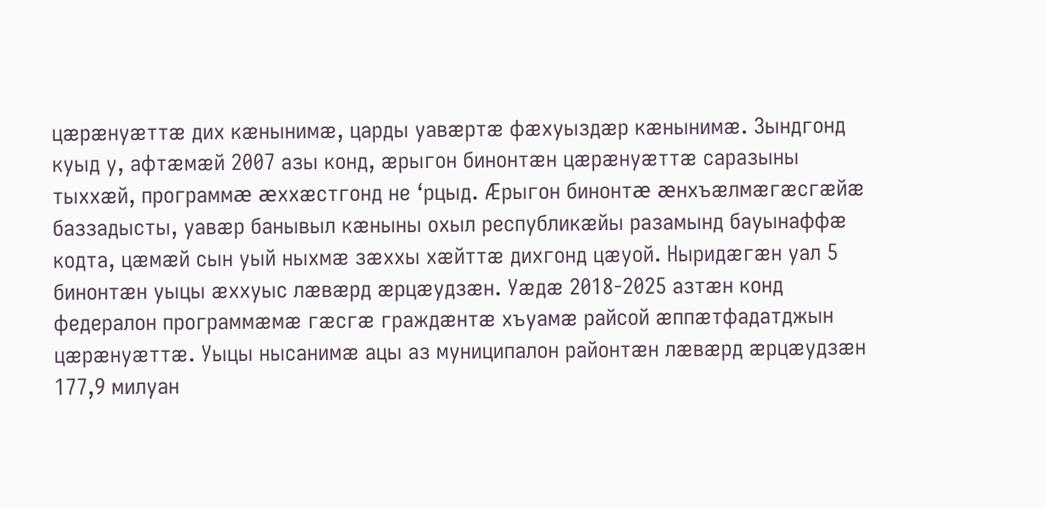цæрæнуæттæ дих кæнынимæ, царды уавæртæ фæхуыздæр кæнынимæ. Зындгонд куыд у, афтæмæй 2007 азы конд, æрыгон бинонтæн цæрæнуæттæ саразыны тыххæй, программæ æххæстгонд не ‘рцыд. Æрыгон бинонтæ æнхъæлмæгæсгæйæ баззадысты, уавæр банывыл кæныны охыл республикæйы разамынд бауынаффæ кодта, цæмæй сын уый ныхмæ зæххы хæйттæ дихгонд цæуой. Ныридæгæн уал 5 бинонтæн уыцы æххуыс лæвæрд æрцæудзæн. Уæдæ 2018-2025 азтæн конд федералон программæмæ гæсгæ граждæнтæ хъуамæ райсой æппæтфадатджын цæрæнуæттæ. Уыцы нысанимæ ацы аз муниципалон районтæн лæвæрд æрцæудзæн 177,9 милуан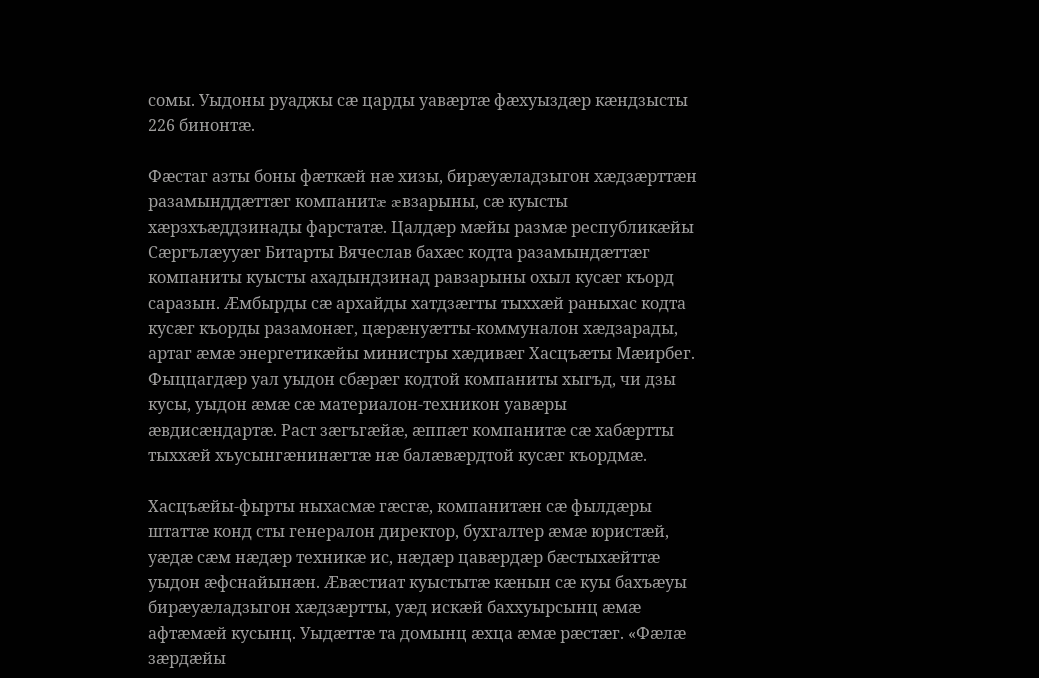сомы. Уыдоны руаджы сæ царды уавæртæ фæхуыздæр кæндзысты 226 бинонтæ.

Фæстаг азты боны фæткæй нæ хизы, бирæуæладзыгон хæдзæрттæн разамынддæттæг компанитæ æвзарыны, сæ куысты хæрзхъæддзинады фарстатæ. Цалдæр мæйы размæ республикæйы Сæргълæууæг Битарты Вячеслав бахæс кодта разамындæттæг компаниты куысты ахадындзинад равзарыны охыл кусæг къорд саразын. Æмбырды сæ архайды хатдзæгты тыххæй раныхас кодта кусæг къорды разамонæг, цæрæнуæтты-коммуналон хæдзарады, артаг æмæ энергетикæйы министры хæдивæг Хасцъæты Мæирбег. Фыццагдæр уал уыдон сбæрæг кодтой компаниты хыгъд, чи дзы кусы, уыдон æмæ сæ материалон-техникон уавæры æвдисæндартæ. Раст зæгъгæйæ, æппæт компанитæ сæ хабæртты тыххæй хъусынгæнинæгтæ нæ балæвæрдтой кусæг къордмæ.

Хасцъæйы-фырты ныхасмæ гæсгæ, компанитæн сæ фылдæры штаттæ конд сты генералон директор, бухгалтер æмæ юристæй, уæдæ сæм нæдæр техникæ ис, нæдæр цавæрдæр бæстыхæйттæ уыдон æфснайынæн. Æвæстиат куыстытæ кæнын сæ куы бахъæуы бирæуæладзыгон хæдзæртты, уæд искæй баххуырсынц æмæ афтæмæй кусынц. Уыдæттæ та домынц æхца æмæ рæстæг. «Фæлæ зæрдæйы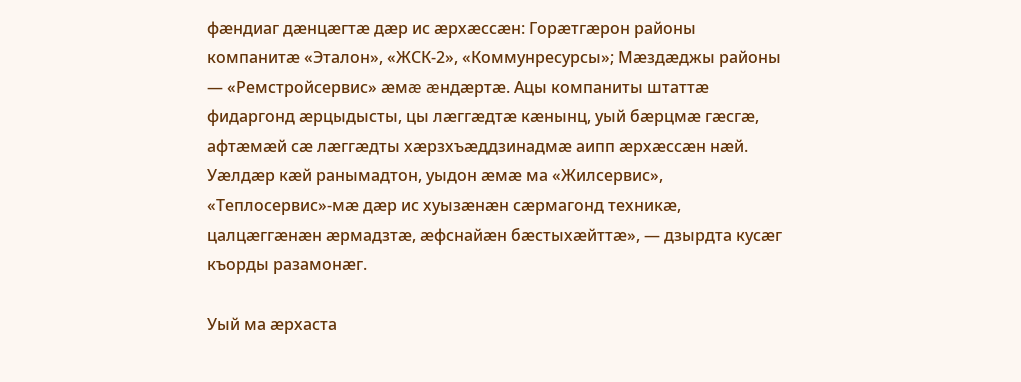фæндиаг дæнцæгтæ дæр ис æрхæссæн: Горæтгæрон районы компанитæ «Эталон», «ЖСК-2», «Коммунресурсы»; Мæздæджы районы — «Ремстройсервис» æмæ æндæртæ. Ацы компаниты штаттæ фидаргонд æрцыдысты, цы лæггæдтæ кæнынц, уый бæрцмæ гæсгæ, афтæмæй сæ лæггæдты хæрзхъæддзинадмæ аипп æрхæссæн нæй. Уæлдæр кæй ранымадтон, уыдон æмæ ма «Жилсервис», «Теплосервис»-мæ дæр ис хуызæнæн сæрмагонд техникæ, цалцæггæнæн æрмадзтæ, æфснайæн бæстыхæйттæ», — дзырдта кусæг къорды разамонæг.

Уый ма æрхаста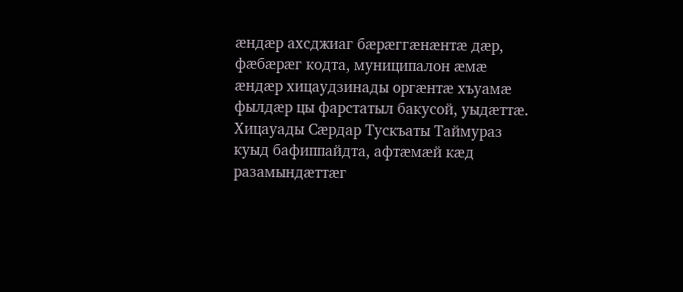æндæр ахсджиаг бæрæггæнæнтæ дæр, фæбæрæг кодта, муниципалон æмæ æндæр хицаудзинады оргæнтæ хъуамæ фылдæр цы фарстатыл бакусой, уыдæттæ. Хицауады Сæрдар Тускъаты Таймураз куыд бафиппайдта, афтæмæй кæд разамындæттæг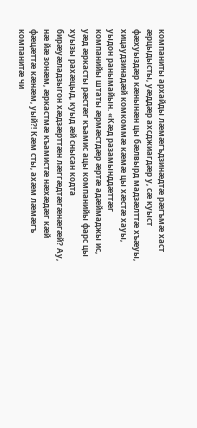компаниты архайды лæмæгъдзинæдтæ рæгъмæ хаст æрцыдысты, уæддæр ахсджиагдæр у, сæ куыст фæхуыздæр кæнынæн цы бæлвырд мадзæлттæ хъæуы, хицаудзинадæй комкоммæ кæмæ цы хæстæ хауы, уыдон ранымайын. «Кæд разамынддæттæг компанийы штаты æрмæстдæр æртæ адæймаджы ис, уæд æркасты рæстæг къамис ацы компанийы фарс цы хуызы рахæцыд, куыд æй снысан кодта бирæуæладзыгон хæдзæрттæн лæггæдтæгæнæгæй? Ау, нæ йæ зонæм, æркастмæ къамистæ нæхæдæг кæй фæцæттæ кæнæм, уый?! Кæм сты, ахæм лæмæгъ компанитæ чи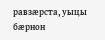равзæрста, уыцы бæрнон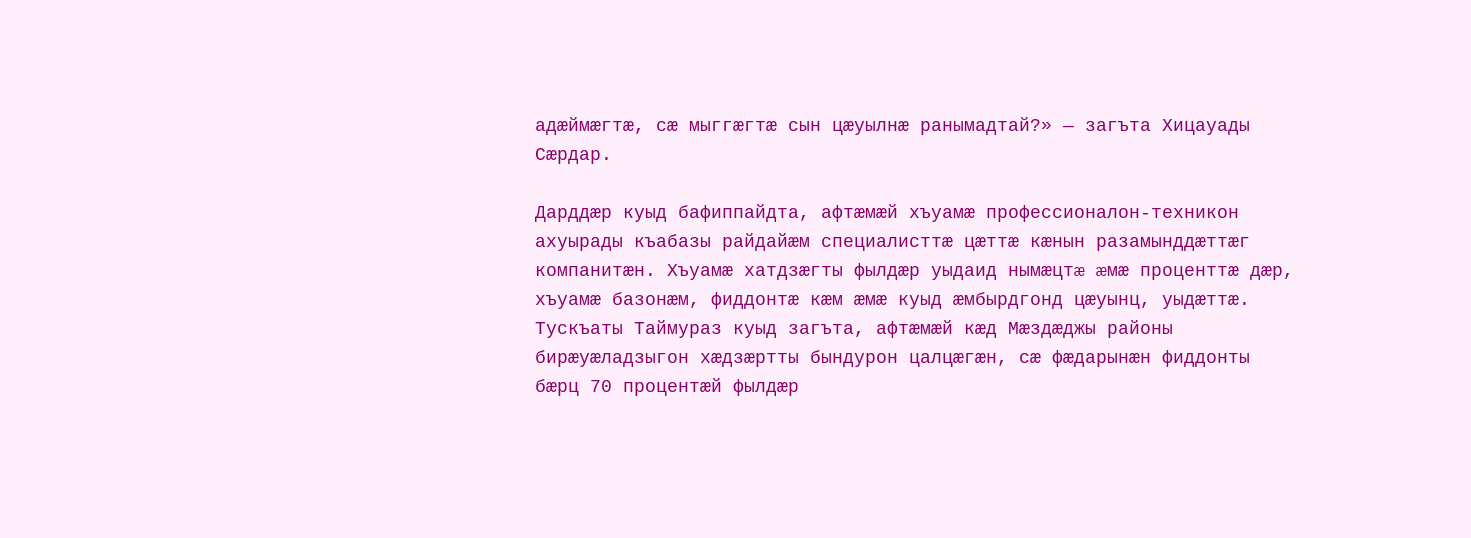адæймæгтæ, сæ мыггæгтæ сын цæуылнæ ранымадтай?» — загъта Хицауады Сæрдар.

Дарддæр куыд бафиппайдта, афтæмæй хъуамæ профессионалон-техникон ахуырады къабазы райдайæм специалисттæ цæттæ кæнын разамынддæттæг компанитæн. Хъуамæ хатдзæгты фылдæр уыдаид нымæцтæ æмæ проценттæ дæр, хъуамæ базонæм, фиддонтæ кæм æмæ куыд æмбырдгонд цæуынц, уыдæттæ. Тускъаты Таймураз куыд загъта, афтæмæй кæд Мæздæджы районы бирæуæладзыгон хæдзæртты бындурон цалцæгæн, сæ фæдарынæн фиддонты бæрц 70 процентæй фылдæр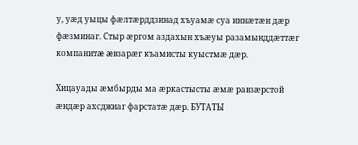у, уæд уыцы фæлтæрддзинад хъуамæ суа иннæтæн дæр фæзминаг. Стыр æргом аздахын хъæуы разамынддæттæг компанитæ æвзарæг къамисты куыстмæ дæр.

Хицауады æмбырды ма æркастысты æмæ равзæрстой æндæр ахсджиаг фарстатæ дæр. БУТАТЫ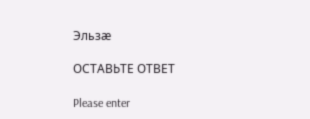Эльзæ

ОСТАВЬТЕ ОТВЕТ

Please enter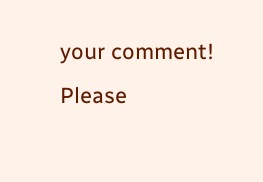your comment!
Please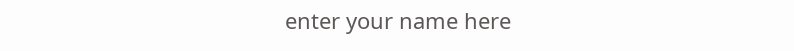enter your name here